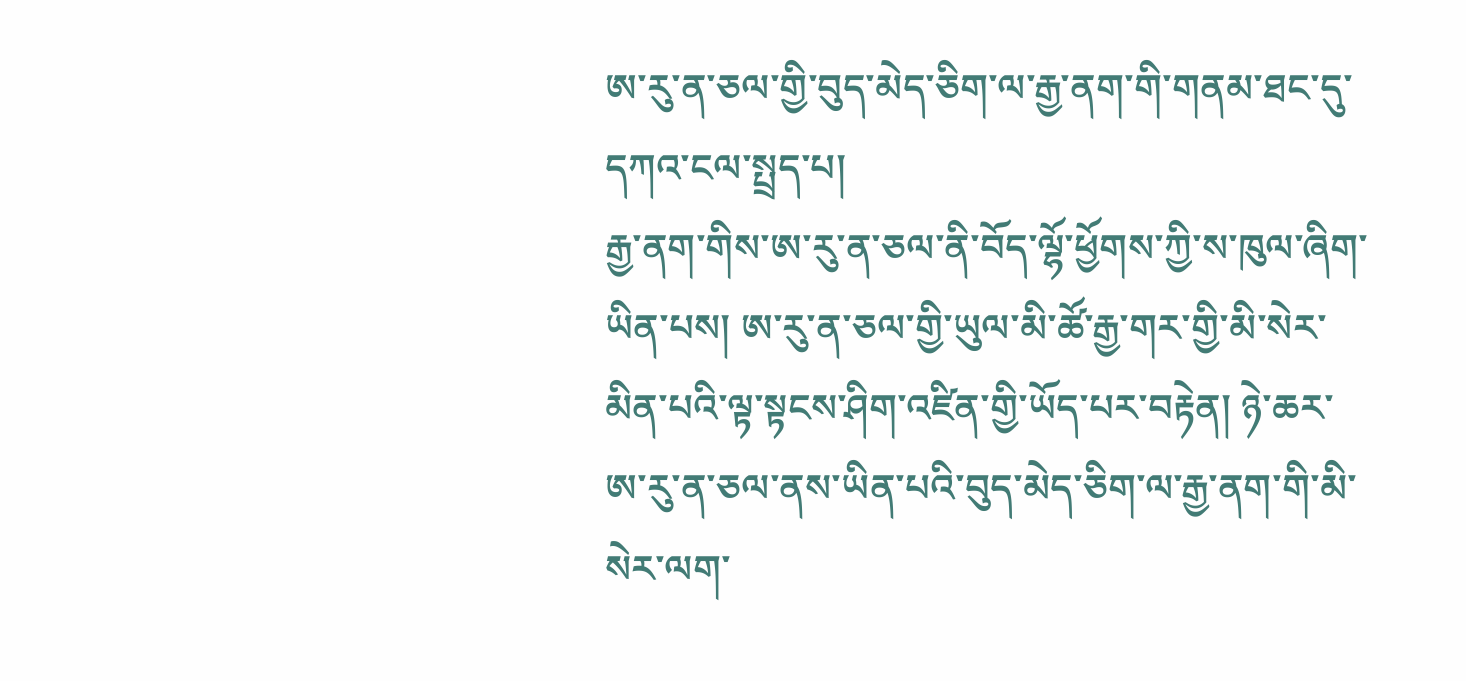ཨ་རུ་ན་ཅལ་གྱི་བུད་མེད་ཅིག་ལ་རྒྱ་ནག་གི་གནམ་ཐང་དུ་དཀའ་ངལ་སྤྲད་པ།
རྒྱ་ནག་གིས་ཨ་རུ་ན་ཅལ་ནི་བོད་ལྷོ་ཕྱོགས་ཀྱི་ས་ཁུལ་ཞིག་ཡིན་པས། ཨ་རུ་ན་ཅལ་གྱི་ཡུལ་མི་ཚོ་རྒྱ་གར་གྱི་མི་སེར་མིན་པའི་ལྟ་སྟངས་ཤིག་འཛིན་གྱི་ཡོད་པར་བརྟེན། ཉེ་ཆར་ཨ་རུ་ན་ཅལ་ནས་ཡིན་པའི་བུད་མེད་ཅིག་ལ་རྒྱ་ནག་གི་མི་སེར་ལག་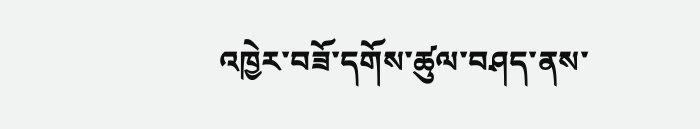འཁྱེར་བཟོ་དགོས་ཚུལ་བཤད་ནས་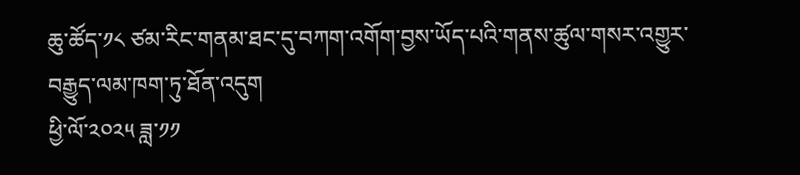ཆུ་ཚོད་༡༨ ཙམ་རིང་གནམ་ཐང་དུ་བཀག་འགོག་བྱས་ཡོད་པའི་གནས་ཚུལ་གསར་འགྱུར་བརྒྱུད་ལམ་ཁག་ཏུ་ཐོན་འདུག
ཕྱི་ལོ་༢༠༢༥ ཟླ་༡༡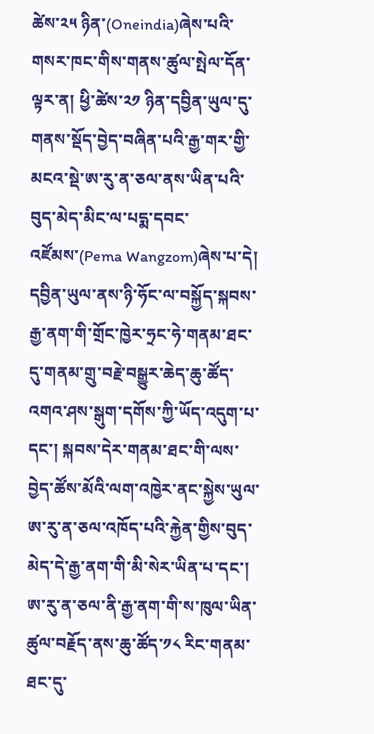ཚེས་༢༥ ཉིན་(Oneindia)ཞེས་པའི་གསར་ཁང་གིས་གནས་ཚུལ་སྤེལ་དོན་ལྟར་ན། ཕྱི་ཚེས་༢༡ ཉིན་དབྱིན་ཡུལ་དུ་གནས་སྡོད་བྱེད་བཞིན་པའི་རྒྱ་གར་གྱི་མངའ་སྡེ་ཨ་རུ་ན་ཅལ་ནས་ཡིན་པའི་བུད་མེད་མིང་ལ་པདྨ་དབང་འཛོམས་(Pema Wangzom)ཞེས་པ་དེ། དབྱིན་ཡུལ་ནས་ཉི་ཧོང་ལ་བསྐྱོད་སྐབས་རྒྱ་ནག་གི་གྲོང་ཁྱེར་ཧྲང་ཧེ་གནམ་ཐང་དུ་གནམ་གྲུ་བརྗེ་བསྒྱུར་ཆེད་ཆུ་ཚོད་འགའ་ཤས་སྒུག་དགོས་ཀྱི་ཡོད་འདུག་པ་དང་། སྐབས་དེར་གནམ་ཐང་གི་ལས་བྱེད་ཚོས་མོའི་ལག་འཁྱེར་ནང་སྐྱེས་ཡུལ་ཨ་རུ་ན་ཅལ་འཁོད་པའི་རྐྱེན་གྱིས་བུད་མེད་དེ་རྒྱ་ནག་གི་མི་སེར་ཡིན་པ་དང་། ཨ་རུ་ན་ཅལ་ནི་རྒྱ་ནག་གི་ས་ཁུལ་ཡིན་ཚུལ་བརྗོད་ནས་ཆུ་ཚོད་༡༨ རིང་གནམ་ཐང་དུ་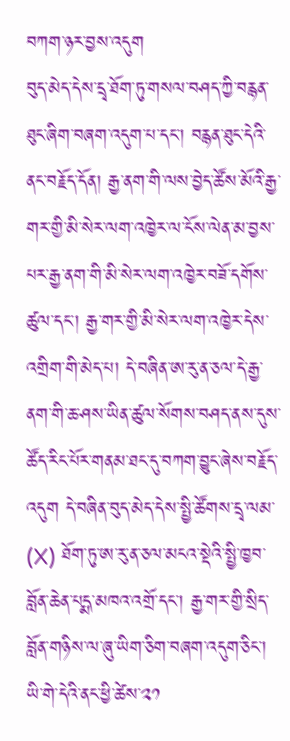བཀག་ཉར་བྱས་འདུག
བུད་མེད་དེས་དྲྭ་ཐོག་ཏུ་གསལ་བཤད་ཀྱི་བརྙན་ཐུང་ཞིག་བཞག་འདུག་པ་དང་། བརྙན་ཐུང་དེའི་ནང་བརྗོད་དོན། རྒྱ་ནག་གི་ལས་བྱེད་ཚོས་མོའི་རྒྱ་གར་གྱི་མི་སེར་ལག་འཁྱེར་ལ་ངོས་ལེན་མ་བྱས་པར་རྒྱ་ནག་གི་མི་སེར་ལག་འཁྱེར་བཟོ་དགོས་ཚུལ་དང་། རྒྱ་གར་གྱི་མི་སེར་ལག་འཁྱེར་དེས་འགྲིག་གི་མེད་པ། དེ་བཞིན་ཨ་རུ་ན་ཅལ་དེ་རྒྱ་ནག་གི་ཆ་ཤས་ཡིན་ཚུལ་སོགས་བཤད་ནས་དུས་ཚོད་རིང་པོར་གནམ་ཐང་དུ་བཀག་བྱུང་ཞེས་བརྗོད་འདུག དེ་བཞིན་བུད་མེད་དེས་སྤྱི་ཚོགས་དྲྭ་ལམ་ (X) ཐོག་ཏུ་ཨ་རུ་ན་ཅལ་མངའ་སྡེའི་སྤྱི་ཁྱབ་བློན་ཆེན་པདྨ་མཁའ་འགྲོ་དང་། རྒྱ་གར་གྱི་སྲིད་བློན་གཉིས་ལ་ཞུ་ཡིག་ཅིག་བཞག་འདུག་ཅིང་། ཡི་གེ་དེའི་ནང་ཕྱི་ཚེས་༢༡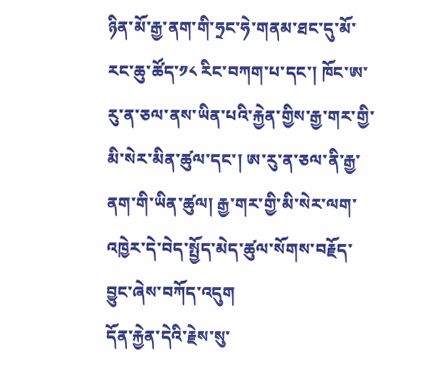ཉིན་མོ་རྒྱ་ནག་གི་ཧྲང་ཧེ་གནམ་ཐང་དུ་མོ་རང་ཆུ་ཚོད་༡༨ རིང་བཀག་པ་དང་། ཁོང་ཨ་རུ་ན་ཅལ་ནས་ཡིན་པའི་རྐྱེན་གྱིས་རྒྱ་གར་གྱི་མི་སེར་མིན་ཚུལ་དང་། ཨ་རུ་ན་ཅལ་ནི་རྒྱ་ནག་གི་ཡིན་ཚུལ། རྒྱ་གར་གྱི་མི་སེར་ལག་འཁྱེར་དེ་བེད་སྤྱོད་མེད་ཚུལ་སོགས་བརྗོད་བྱུང་ཞེས་བཀོད་འདུག
དོན་རྐྱེན་དེའི་རྗེས་སུ་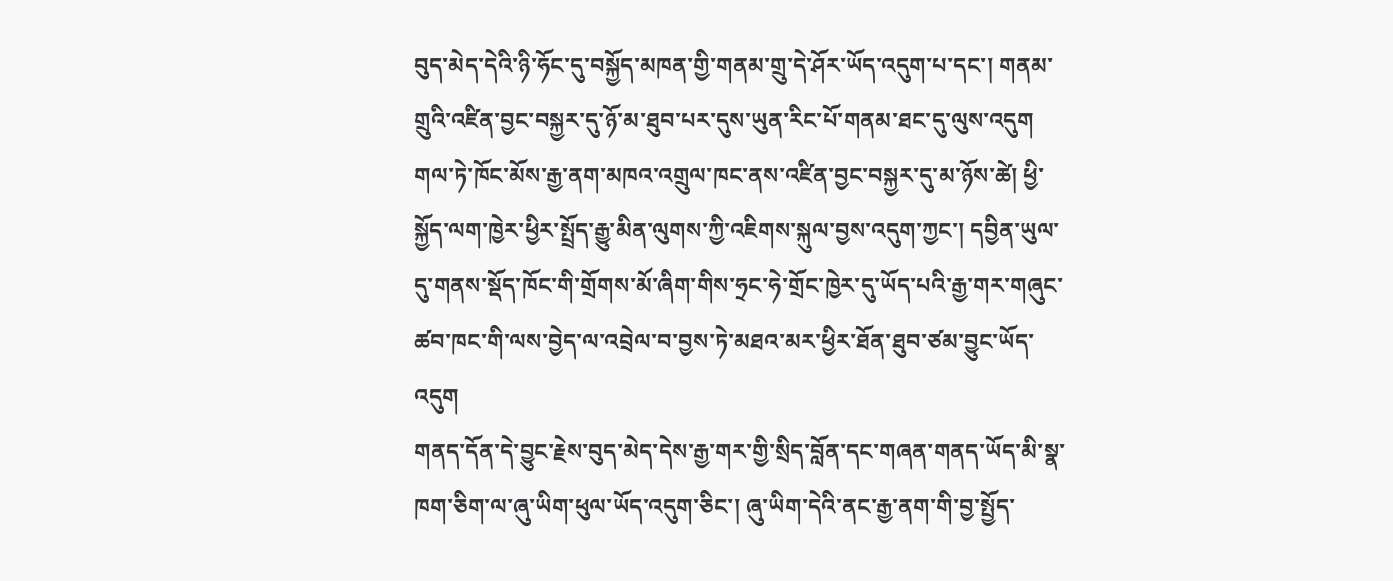བུད་མེད་དེའི་ཉི་ཧོང་དུ་བསྐྱོད་མཁན་གྱི་གནམ་གྲུ་དེ་ཤོར་ཡོད་འདུག་པ་དང་། གནམ་གྲུའི་འཛིན་བྱང་བསྐྱར་དུ་ཉོ་མ་ཐུབ་པར་དུས་ཡུན་རིང་པོ་གནམ་ཐང་དུ་ལུས་འདུག གལ་ཏེ་ཁོང་མོས་རྒྱ་ནག་མཁའ་འགྲུལ་ཁང་ནས་འཛིན་བྱང་བསྐྱར་དུ་མ་ཉོས་ཚེ། ཕྱི་སྐྱོད་ལག་ཁྱེར་ཕྱིར་སྤྲོད་རྒྱུ་མིན་ལུགས་ཀྱི་འཇིགས་སྐུལ་བྱས་འདུག་ཀྱང་། དབྱིན་ཡུལ་དུ་གནས་སྡོད་ཁོང་གི་གྲོགས་མོ་ཞིག་གིས་ཧྲང་ཧེ་གྲོང་ཁྱེར་དུ་ཡོད་པའི་རྒྱ་གར་གཞུང་ཚབ་ཁང་གི་ལས་བྱེད་ལ་འབྲེལ་བ་བྱས་ཏེ་མཐའ་མར་ཕྱིར་ཐོན་ཐུབ་ཙམ་བྱུང་ཡོད་འདུག
གནད་དོན་དེ་བྱུང་རྗེས་བུད་མེད་དེས་རྒྱ་གར་གྱི་སྲིད་བློན་དང་གཞན་གནད་ཡོད་མི་སྣ་ཁག་ཅིག་ལ་ཞུ་ཡིག་ཕུལ་ཡོད་འདུག་ཅིང་། ཞུ་ཡིག་དེའི་ནང་རྒྱ་ནག་གི་བྱ་སྤྱོད་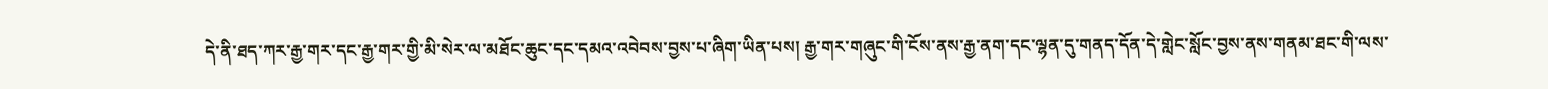དེ་ནི་ཐད་ཀར་རྒྱ་གར་དང་རྒྱ་གར་གྱི་མི་སེར་ལ་མཐོང་ཆུང་དང་དམའ་འབེབས་བྱས་པ་ཞིག་ཡིན་པས། རྒྱ་གར་གཞུང་གི་ངོས་ནས་རྒྱ་ནག་དང་ལྷན་དུ་གནད་དོན་དེ་གླེང་སློང་བྱས་ནས་གནམ་ཐང་གི་ལས་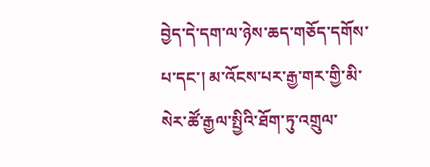བྱེད་དེ་དག་ལ་ཉེས་ཆད་གཅོད་དགོས་པ་དང་། མ་འོངས་པར་རྒྱ་གར་གྱི་མི་སེར་ཚོ་རྒྱལ་སྤྱིའི་ཐོག་ཏུ་འགྲུལ་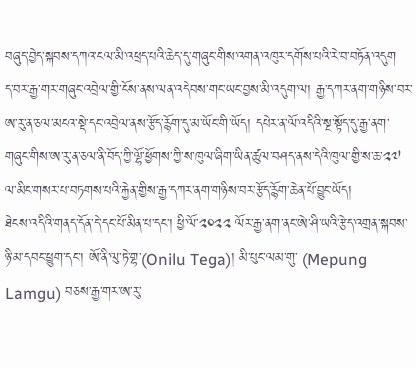བཞུད་བྱེད་སྐབས་དཀའ་ངལ་མི་འཕྲད་པའི་ཆེད་དུ་གཞུང་གིས་འགན་འཁུར་དགོས་པའི་རེ་བ་བཏོན་འདུག
ད་བར་རྒྱ་གར་གཞུང་འབྲེལ་གྱི་ངོས་ནས་ལན་འདེབས་གང་ཡང་བྱས་མི་འདུག་ལ། རྒྱ་དཀར་ནག་གཉིས་བར་ཨ་རུ་ན་ཅལ་མངའ་སྡེ་དང་འབྲེལ་ནས་རྩོད་རྙོག་དུ་མ་ཡོང་གི་ཡོད། དཔེར་ན་ལོ་འདིའི་སྔ་སྟོད་དུ་རྒྱ་ནག་གཞུང་གིས་ཨ་རུ་ན་ཅལ་ནི་བོད་ཀྱི་ལྷོ་ཕྱོགས་ཀྱི་ས་ཁུལ་ཞིག་ཡིན་ཚུལ་བཤད་ནས་དེའི་ཁུལ་གྱི་ས་ཆ་༢༧ ལ་མིང་གསར་པ་བཏགས་པའི་རྐྱེན་གྱིས་རྒྱ་དཀར་ནག་གཉིས་བར་རྩོད་རྙོག་ཆེན་པོ་བྱུང་ཡོད།
ཐེངས་འདིའི་གནད་དོན་དེ་དང་པོ་མིན་པ་དང་། ཕྱི་ལོ་༢༠༢༢ ལོར་རྒྱ་ནག་ནང་ཨེ་ཤི་ཡའི་རྩེད་འགྲན་སྐབས་ཉི་མ་དབང་ཕྱུག་དང་། ཨོ་ནི་ལུ་ཏེ་གྷ་(Onilu Tega)། མི་པུང་ལམ་གུ་ (Mepung Lamgu) བཅས་རྒྱ་གར་ཨ་རུ་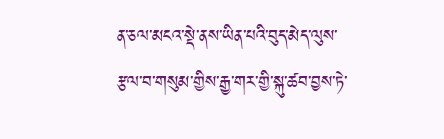ན་ཅལ་མངའ་སྡེ་ནས་ཡིན་པའི་བུད་མེད་ལུས་རྩལ་བ་གསུམ་གྱིས་རྒྱ་གར་གྱི་སྐུ་ཚབ་བྱས་ཏེ་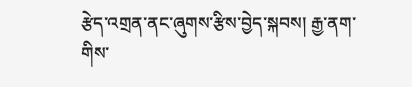རྩེད་འགྲན་ནང་ཞུགས་རྩིས་བྱེད་སྐབས། རྒྱ་ནག་གིས་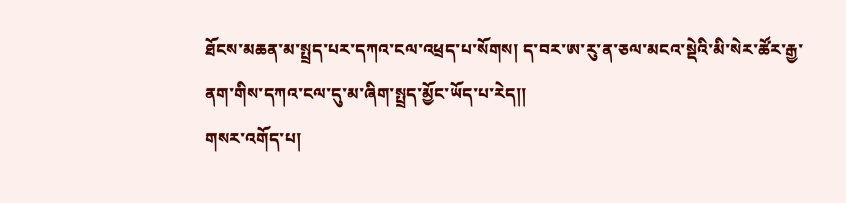ཐོངས་མཆན་མ་སྤྲད་པར་དཀའ་ངལ་འཕྲད་པ་སོགས། ད་བར་ཨ་རུ་ན་ཅལ་མངའ་སྡེའི་མི་སེར་ཚོར་རྒྱ་ནག་གིས་དཀའ་ངལ་དུ་མ་ཞིག་སྤྲད་མྱོང་ཡོད་པ་རེད།།
གསར་འགོད་པ།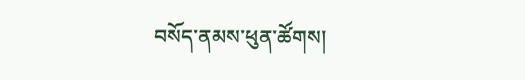བསོད་ནམས་ཕུན་ཚོགས།